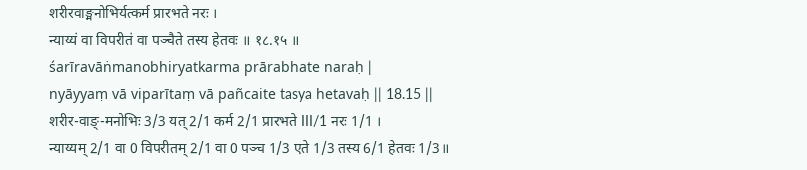शरीरवाङ्मनोभिर्यत्कर्म प्रारभते नरः ।
न्याय्यं वा विपरीतं वा पञ्चैते तस्य हेतवः ॥ १८.१५ ॥
śarīravāṅmanobhiryatkarma prārabhate naraḥ |
nyāyyaṃ vā viparītaṃ vā pañcaite tasya hetavaḥ || 18.15 ||
शरीर-वाङ्-मनोभिः 3/3 यत् 2/1 कर्म 2/1 प्रारभते III/1 नरः 1/1 ।
न्याय्यम् 2/1 वा 0 विपरीतम् 2/1 वा 0 पञ्च 1/3 एते 1/3 तस्य 6/1 हेतवः 1/3॥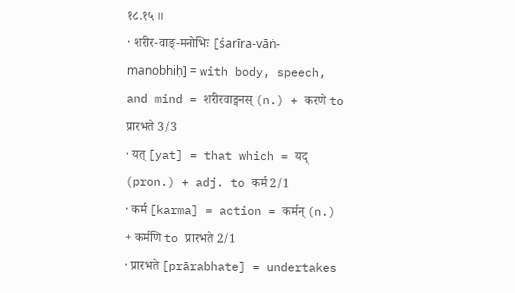१८.१५ ॥
· शरीर-वाङ्-मनोभिः [śarīra-vāṅ-manobhiḥ] = with body, speech, and mind = शरीरवाङ्मनस् (n.) + करणे to प्रारभते 3/3
· यत् [yat] = that which = यद् (pron.) + adj. to कर्म 2/1
· कर्म [karma] = action = कर्मन् (n.) + कर्मणि to प्रारभते 2/1
· प्रारभते [prārabhate] = undertakes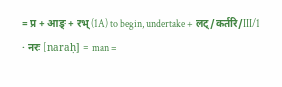= प्र + आङ् + रभ् (1A) to begin, undertake + लट्/कर्तरि/III/1
· नरः [naraḥ] = man =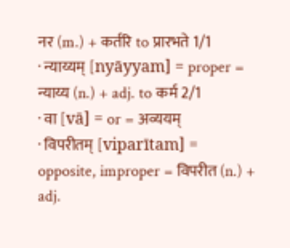नर (m.) + कर्तरि to प्रारभते 1/1
· न्याय्यम् [nyāyyam] = proper = न्याय्य (n.) + adj. to कर्म 2/1
· वा [vā] = or = अव्ययम्
· विपरीतम् [viparītam] = opposite, improper = विपरीत (n.) + adj.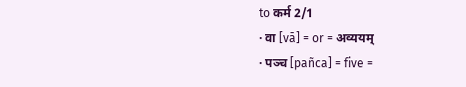to कर्म 2/1
· वा [vā] = or = अव्ययम्
· पञ्च [pañca] = five =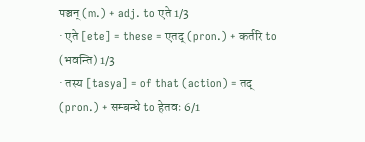पञ्चन् (m.) + adj. to एते 1/3
· एते [ete] = these = एतद् (pron.) + कर्तरि to (भवन्ति) 1/3
· तस्य [tasya] = of that (action) = तद् (pron.) + सम्बन्धे to हेतवः 6/1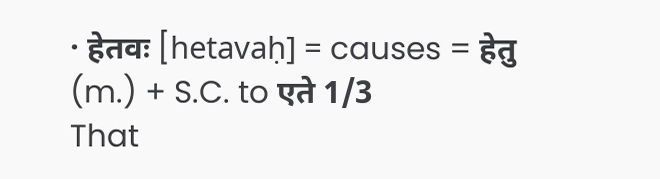· हेतवः [hetavaḥ] = causes = हेतु (m.) + S.C. to एते 1/3
That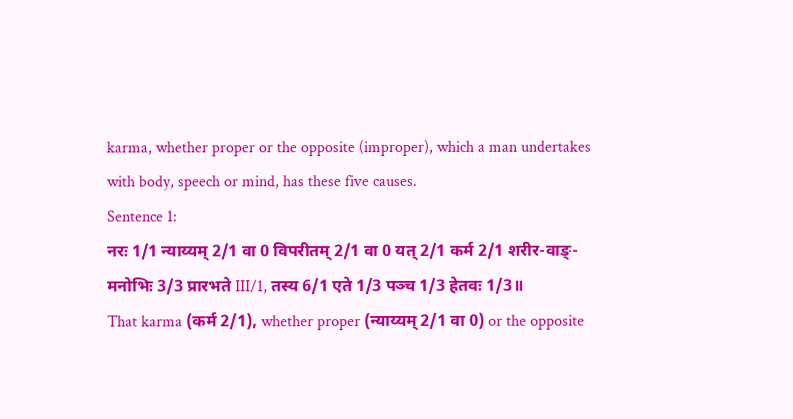karma, whether proper or the opposite (improper), which a man undertakes with body, speech or mind, has these five causes.
Sentence 1:
नरः 1/1 न्याय्यम् 2/1 वा 0 विपरीतम् 2/1 वा 0 यत् 2/1 कर्म 2/1 शरीर-वाङ्-मनोभिः 3/3 प्रारभते III/1, तस्य 6/1 एते 1/3 पञ्च 1/3 हेतवः 1/3॥
That karma (कर्म 2/1), whether proper (न्याय्यम् 2/1 वा 0) or the opposite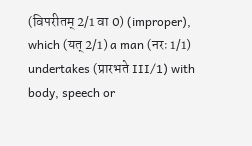(विपरीतम् 2/1 वा 0) (improper), which (यत् 2/1) a man (नरः 1/1) undertakes (प्रारभते III/1) with body, speech or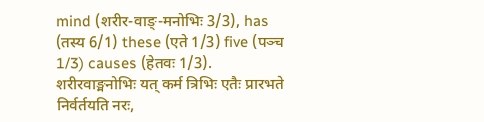mind (शरीर-वाङ्-मनोभिः 3/3), has (तस्य 6/1) these (एते 1/3) five (पञ्च 1/3) causes (हेतवः 1/3).
शरीरवाङ्मनोभिः यत् कर्म त्रिभिः एतैः प्रारभते निर्वर्तयति नरः,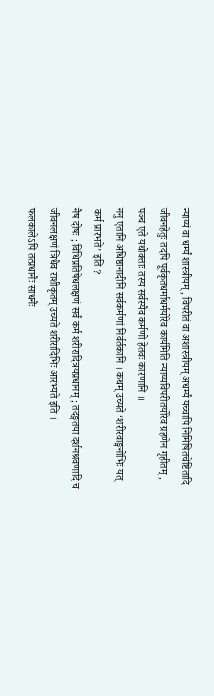न्याय्यं वा धर्म्यं शास्त्रीयम् , विपरीतं वा अशास्त्रीयम् अधर्म्यं यच्चापि निमिषितचेष्टितादि जीवनहेतुः तदपि पूर्वकृतधर्माधर्मयोरेव कार्यमिति न्याय्यविपरीतयोरेव ग्रहणेन गृहीतम् , पञ्च एते यथोक्ताः तस्य सर्वस्यैव कर्मणो हेतवः कारणानि ॥
ननु एतानि अधिष्ठानादीनि सर्वकर्मणां निर्वर्तकानि । कथम् उच्यते ‘शरीरवाङ्मनोभिः यत् कर्म प्रारभते’ इति ?
नैष दोषः ; विधिप्रतिषेधलक्षणं सर्वं कर्म शरीरादित्रयप्रधानम् ; तदङ्गतया दर्शनश्रवणादि च जीवनलक्षणं त्रिधैव राशीकृतम् उच्यते शरीरादिभिः आरभ्यते इति ।
फलकालेऽपि तत्प्रधानैः साधनैः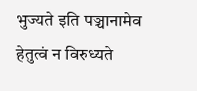भुज्यते इति पञ्चानामेव हेतुत्वं न विरुध्यते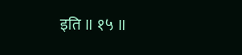इति ॥ १५ ॥